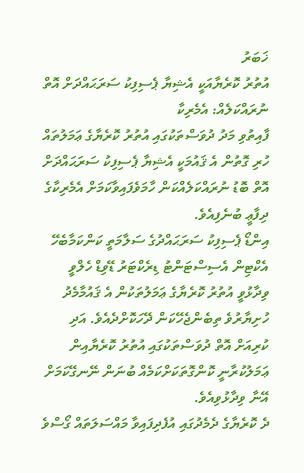ޚަބަރު
އުތުރު ކޮރެޔާއަކީ އެޝިޔާ ޕެސިފިކު ސަރަޙައްދަށް އޮތް ނުރައްކަލެއް: އެމެރިކާ
ފާއިތުވި މަދު ދުވަސްތަކުގައި އުތުރު ކޮރެޔާގެ ޢަމަލުތައް ހުރި ގޮތުން އެ ޤައުމަކީ އެޝިޔާ ޕެސިފިކު ސަރަޙައްދަށް އޮތް ބޮޑު ނުރައްކަލެއްކަން ހާމަވެފައިވާކަމަށް އެމެރިކާގެ ދިފާޢީ ބުނެފިއެވެ.
އިންޑޯ ޕެސިފިކު ސަރަޙައްދުގެ ސަލާމަތީ ކަންކަމާބެހޭ އެކްޓިން އެސިސްޓަންޓު ޑިރެކްޓަރު ޑޭވިޑް ހެލްވީ ވިދާޅުވީ އުތުރު ކޮރެޔާގެ ޢަމަލުތަކުން އެ ޤައުމާމެދު ހުށިޔާރުވެ ތިބެންޖެހޭކަން ދޭހަކޮށްދެއެވެ. އަދި ކުރިއަށް އޮތް ދުވަސްތަކުގައި އުތުރު ކޮރެޔާއިން ޢަމަލުކުރާނީ ކޮންގޮތަކަށްކަމެއް ބުނަން ނޭނގޭކަމަށް އޭނާ ވިދާޅުވިއެވެ.
ދެ ކޮރެޔާގެ ދެމެދުގައި އުފެދިފައިވާ މައްސަލަތައް ގޯސްވެ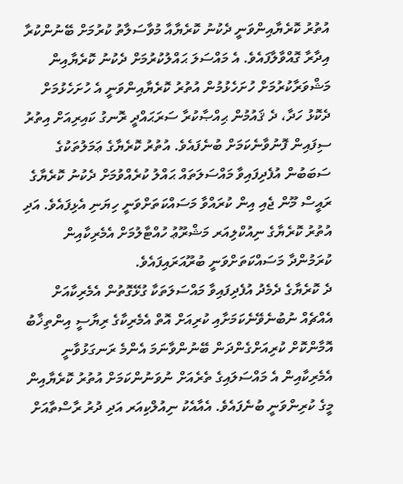އުތުރު ކޮރެޔާއިންވަނީ ދެކުނު ކޮރެޔާއާ މުވާސަލާތު ކުރުމަށް ބޭނުންކުރާ އިދާރާ ގޮއްވާލާފައެވެ. އެ މައްސަލަ ޙައްލުކުރުމަށް ދެކުނު ކޮރެޔާއިން މަޝްވަރާކުރުމަށް ހުށަހެޅުމުން އުތުރު ކޮރެޔާއިންވަނީ އެ ހުށަހެޅުމަށް ދެކޮޅު ހަދާ، ދެ ޤައުމުން ޙިއްޞާކުރާ ސަރަޙައްދީ ރޮނގު ކައިރިއަށް އިތުރު ސިފައިން ފޮނުވާނެކަމަށް ބުނެފައެވެ. އުތުރު ކޮރެޔާގެ ޢަމަލުތަކުގެ ސަބަބުން އުފެދިފައިވާ މައްސަލަތައް ޙައްލު ކުރެއްވުމަށް ދެކުނު ކޮރެޔާގެ ރައީސް މޫން ޖެއި އިން ކުރައްވާ މަސައްކަތަށްވަނީ ހިޔަނި އެޅިފައެވެ. އަދި އުތުރު ކޮރެޔާގެ ނިއުކްލިއަރ މަޝްރޫޢު ހުއްޓާލުމަށް އެމެރިކާއިން ކުރަމުންދާ މަސައްކަތަށްވަނީ ބުރޫއަރައިފައެވެ.
ދެ ކޮރެޔާގެ ދެމެދު އުފެދިފައިވާ މައްސަލަތަކާ ގުޅޭގޮތުން އެމެރިކާއަށް އެއްޗެއް ނުބުނެވޭނެކަމަށާއި ކުރިއަށް އޮތް އެމެރިކާގެ ރިޔާސީ އިންތިޚާބު އޮމާންކޮށް ކުރިއަށްގެންދަން ބޭނުންވާނަމަ އެންމެ ރަނގަޅުވާނީ އެމެރިކާއިން އެ މައްސަލައިގެ ތެރެއަށް ނުވަނުންކަމަށް އުތުރު ކޮރެޔާއިން މީގެ ކުރިންވަނީ ބުނެފައެވެ. އެއާއެކު ނިއުލްކިއަރ އަދި ދުރު ރާސްތާއަށް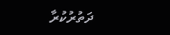ދަތުރުކުރާ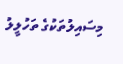މިސައިލުތަކުގެ ތަހުލީލު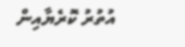އުތުރު ކޮރެޔާއިން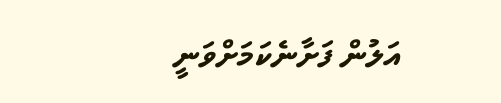އަލުން ފަށާނެކަމަށްވަނީ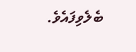ބެލެވިފައެވެ.